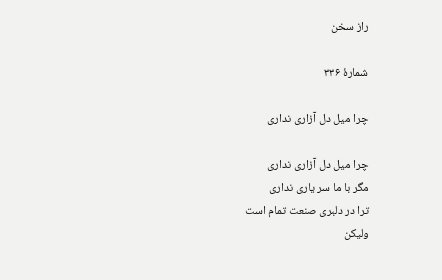راز سخن

شمارهٔ ۳۳۶

چرا میل دل آزاری نداری

چرا میل دل آزاری نداری
مگر با ما سر یاری نداری
ترا در دلبری صنعت تمام است
ولیکن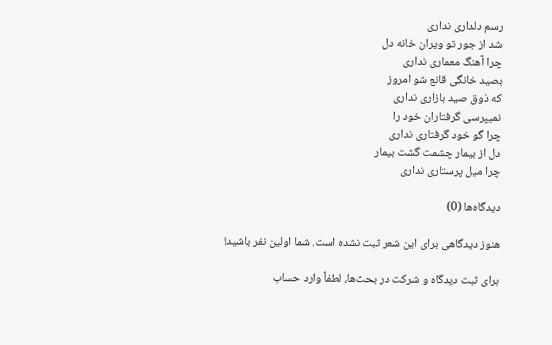رسم دلداری نداری
شد از جور تو ویران خانه دل
چرا آهنگ معماری نداری
بصید خانگی قانع شو امروز
که ذوق صید بازاری نداری
نمیپرسی گرفتاران خود را
چرا گو خود گرفتاری نداری
دل از بیمار چشمت گشت بیمار
چرا میل پرستاری نداری

دیدگاه‌ها (0)

هنوز دیدگاهی برای این شعر ثبت نشده است. شما اولین نفر باشید!

برای ثبت دیدگاه و شرکت در بحث‌ها، لطفاً وارد حساب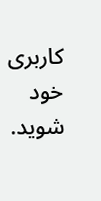کاربری خود شوید.